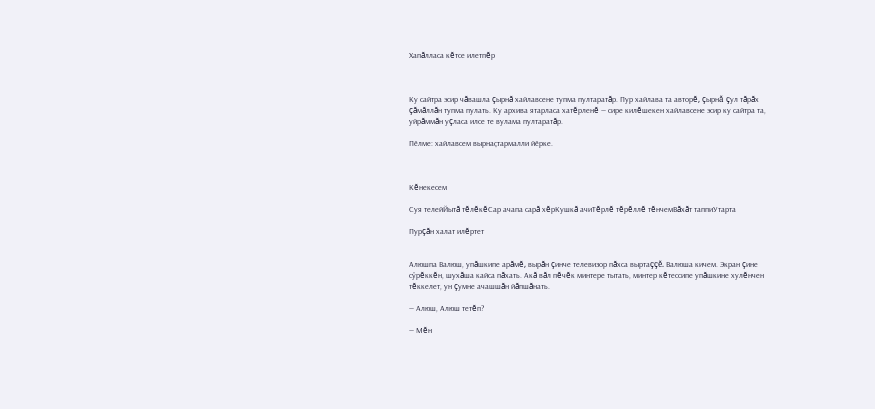Хапăлласа кĕтсе илетпĕр



Ку сайтра эсир чăвашла çырнă хайлавсене тупма пултаратăр. Пур хайлава та авторĕ, çырнă çул тăрăх çăмăллăн тупма пулать. Ку архива ятарласа хатĕрленĕ — сире килĕшекен хайлавсене эсир ку сайтра та, уйрăммăн уçласа илсе те вулама пултаратăр.

Пӗлме: хайлавсем вырнаҫтармалли йӗрке.



Кĕнекесем

Суя телейЙытă тĕлĕкĕСар ачапа сарă хĕрКушкă ачиТĕрлĕ тĕрĕллĕ тĕнчемВăхăт таппиУтарта

Пурçăн халат илĕртет


Алюшпа Валюш, упăшкипе арăмĕ, вырăн çинче телевизор пăхса выртаççĕ. Валюша кичем. Экран çине сӳрĕккĕн, шухăша кайса пăхать. Акă вăл пĕчĕк минтере тытать, минтер кĕтессипе упăшкине хулĕнчен тĕккелет, ун çумне ачашшăн йăпшăнать.

— Алюш, Алюш тетĕп?

— Мĕн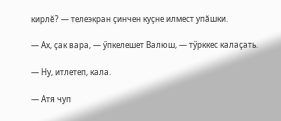кирлĕ? — телеэкран çинчен куçне илмест упăшки.

— Ах, çак вара, — ӳпкелешет Валюш, — тӳрккес калаçать.

— Ну, итлетеп, кала.

— Атя чуп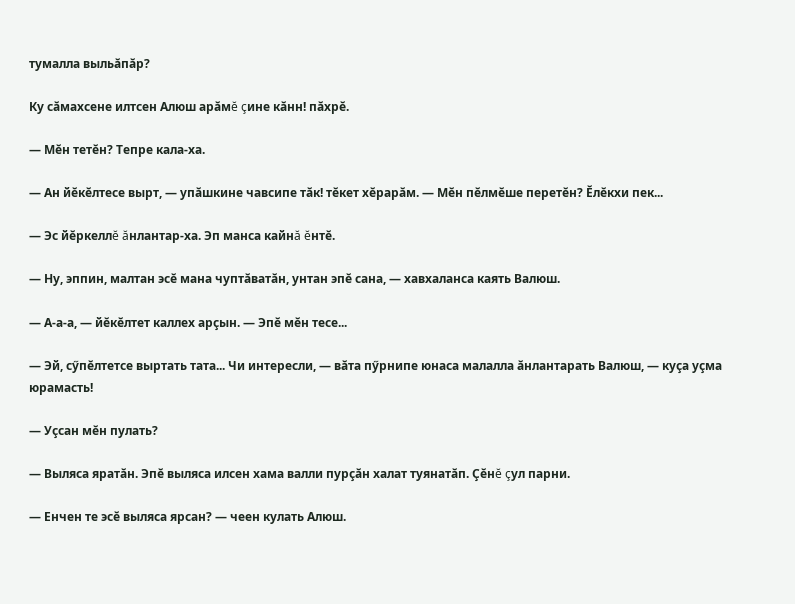тумалла выльăпăр?

Ку сăмахсене илтсен Алюш арăмĕ çине кăнн! пăхрĕ.

— Мĕн тетĕн? Тепре кала-ха.

— Ан йĕкĕлтесе вырт, — упăшкине чавсипе тăк! тĕкет хĕрарăм. — Мĕн пĕлмĕше перетĕн? Ĕлĕкхи пек...

— Эс йĕркеллĕ ăнлантар-ха. Эп манса кайнă ĕнтĕ.

— Ну, эппин, малтан эсĕ мана чуптăватăн, унтан эпĕ сана, — хавхаланса каять Валюш.

— А-а-а, — йĕкĕлтет каллех арçын. — Эпĕ мĕн тесе...

— Эй, сӳпĕлтетсе выртать тата... Чи интересли, — вăта пӳрнипе юнаса малалла ăнлантарать Валюш, — куçа уçма юрамасть!

— Уçсан мĕн пулать?

— Выляса яратăн. Эпĕ выляса илсен хама валли пурçăн халат туянатăп. Çĕнĕ çул парни.

— Енчен те эсĕ выляса ярсан? — чеен кулать Алюш.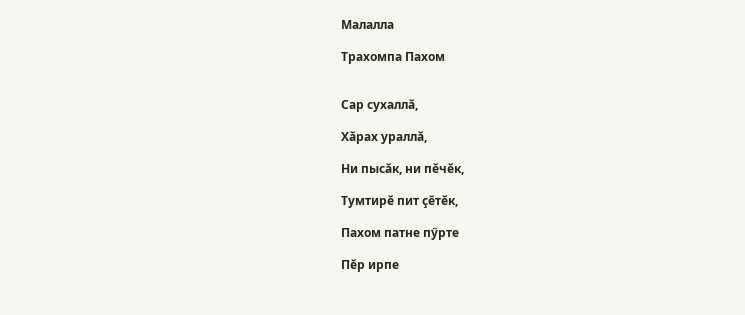Малалла

Трахомпа Пахом


Сар сухаллă,

Хăрах ураллă,

Ни пысăк, ни пĕчĕк,

Тумтирĕ пит çĕтĕк,

Пахом патне пӳрте

Пĕр ирпе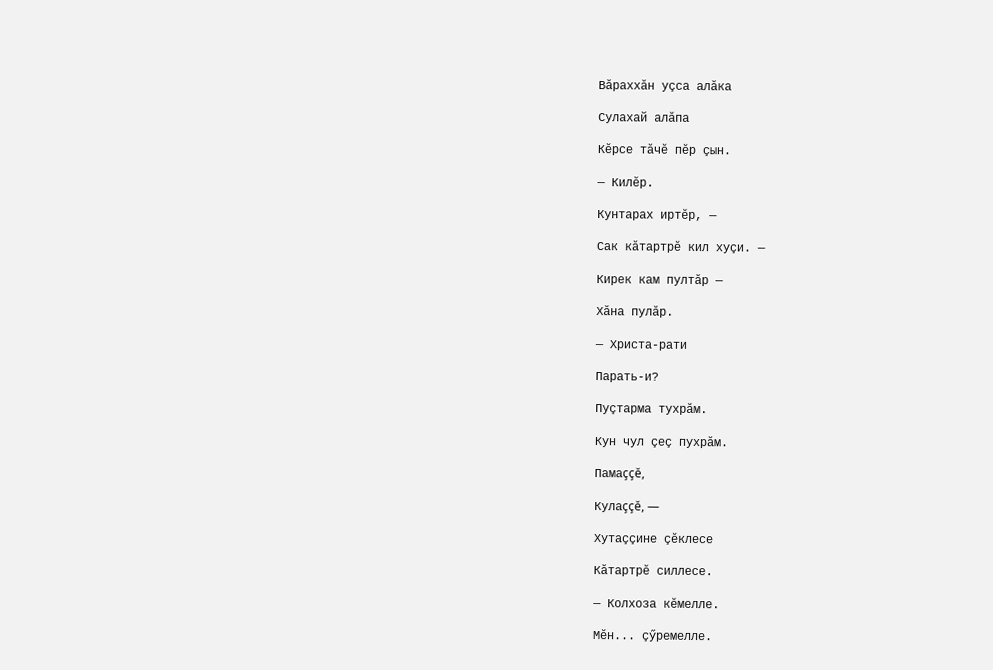Вăраххăн уçса алăка

Сулахай алăпа

Кĕрсе тăчĕ пĕр çын.

— Килĕр.

Кунтарах иртĕр, —

Сак кăтартрĕ кил хуçи. —

Кирек кам пултăр —

Хăна пулăр.

— Христа-рати

Парать-и?

Пуçтарма тухрăм.

Кун чул çеç пухрăм.

Памаççĕ,

Кулаççĕ, —

Хутаççине çĕклесе

Кăтартрĕ силлесе.

— Колхоза кĕмелле.

Мĕн... çӳремелле.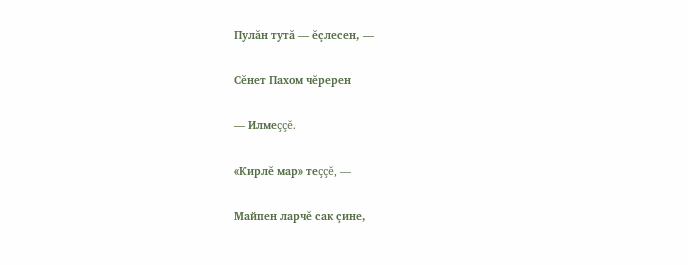Пулăн тутă — ĕçлесен, —

Сĕнет Пахом чĕререн

— Илмеççĕ.

«Кирлĕ мар» теççĕ, —

Майпен ларчĕ сак çине,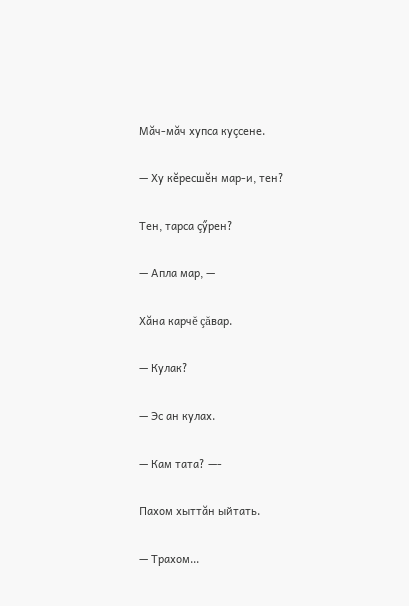Мăч-мăч хупса куçсене.

— Ху кĕресшĕн мар-и, тен?

Тен, тарса çӳрен?

— Апла мар, —

Хăна карчĕ çăвар.

— Кулак?

— Эс ан кулах.

— Кам тата? —-

Пахом хыттăн ыйтать.

— Трахом...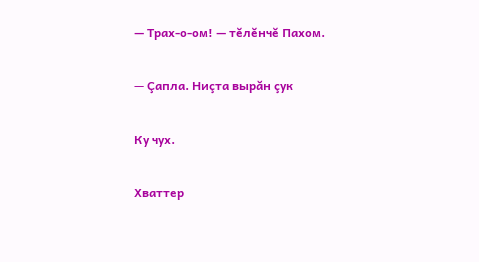— Трах-о-ом! — тĕлĕнчĕ Пахом.

— Çапла. Ниçта вырăн çук

Ку чух.

Хваттер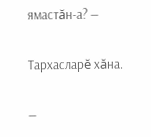ямастăн-а? —

Тархасларĕ хăна.

—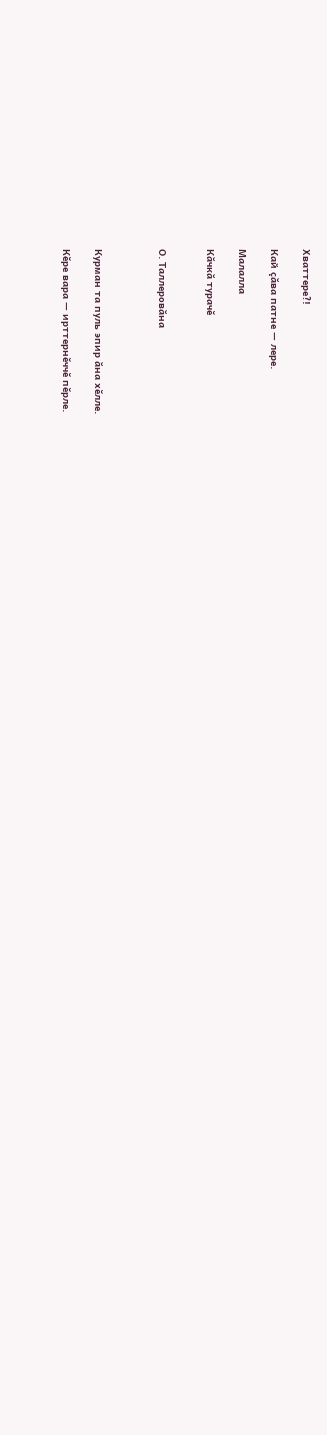Хваттере?!

Кай çăва патне — лере.

Малалла

Кăчкă турачĕ


О. Таллеровăна



Курман та пуль эпир ăна хĕлле.

Кĕре вара — ирттернĕччĕ пĕрле.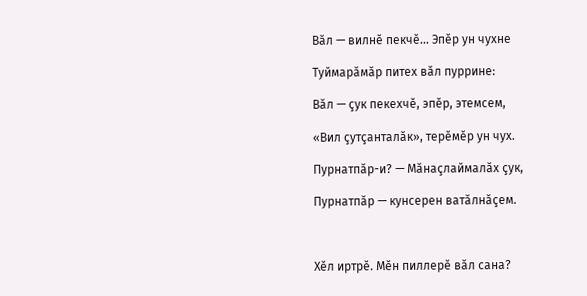Вăл — вилнĕ пекчĕ... Эпĕр ун чухне

Туймарăмăр питех вăл пуррине:

Вăл — çук пекехчĕ, эпĕр, этемсем,

«Вил çутçанталăк», терĕмĕр ун чух.

Пурнатпăр-и? — Мăнаçлаймалăх çук,

Пурнатпăр — кунсерен ватăлнăçем.



Хĕл иртрĕ. Мĕн пиллерĕ вăл сана?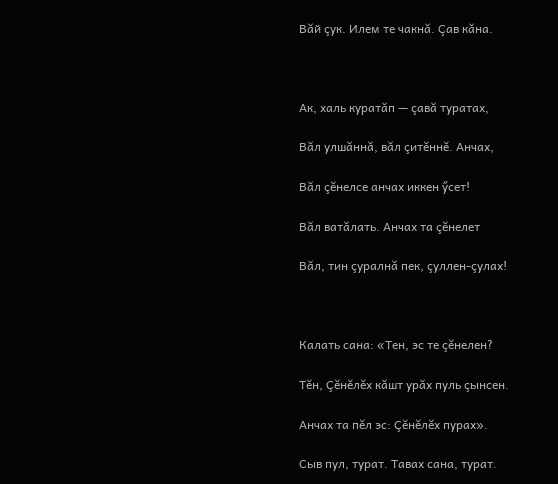Вăй çук. Илем те чакнă. Çав кăна.



Ак, халь куратăп — çавă туратах,

Вăл улшăннă, вăл çитĕннĕ. Анчах,

Вăл çĕнелсе анчах иккен ӳсет!

Вăл ватăлать. Анчах та çĕнелет

Вăл, тин çуралнă пек, çуллен-çулах!



Калать сана: «Тен, эс те çĕнелен?

Тĕн, Çĕнĕлĕх кăшт урăх пуль çынсен.

Анчах та пĕл эс: Çĕнĕлĕх пурах».

Сыв пул, турат. Тавах сана, турат.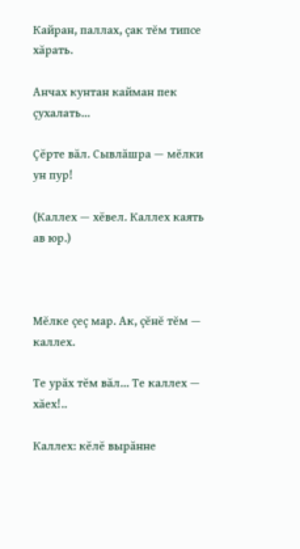Кайран, паллах, çак тĕм типсе хăрать.

Анчах кунтан кайман пек çухалать...

Çĕрте вăл. Сывлăшра — мĕлки ун пур!

(Каллех — хĕвел. Каллех каять ав юр.)



Мĕлке çеç мар. Ак, çĕнĕ тĕм — каллех.

Те урăх тĕм вăл... Те каллех — хăех!..

Каллех: кĕлĕ вырăнне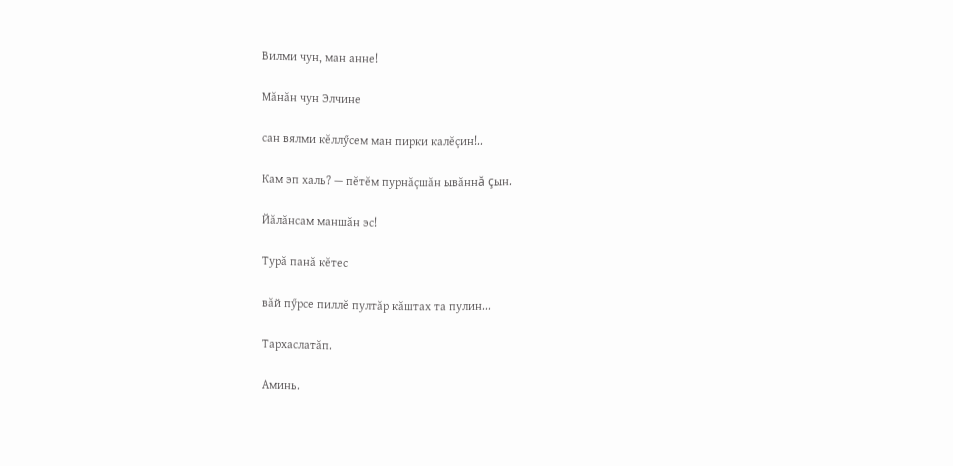Вилми чун, ман анне!

Мăнăн чун Элчине

сан вялми кĕллӳсем ман пирки калĕçин!..

Кам эп халь? — пĕтĕм пурнăçшăн ывăннă çын.

Йăлăнсам маншăн эс!

Турă панă кĕтес

вăй пӳрсе пиллĕ пултăр кăштах та пулин...

Тархаслатăп.

Аминь.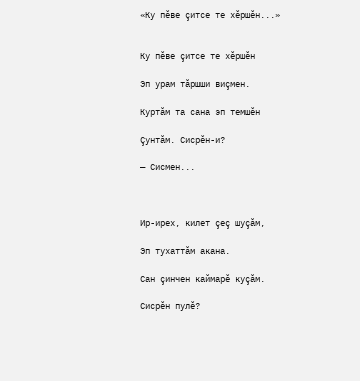«Ку пĕве çитсе те хĕршĕн...»


Ку пĕве çитсе те хĕршĕн

Эп урам тăршши виçмен.

Куртăм та сана эп темшĕн

Çунтăм. Сисрĕн-и?

— Сисмен...



Ир-ирех, килет çеç шуçăм,

Эп тухаттăм акана.

Сан çинчен каймарĕ куçăм.

Сисрĕн пулĕ?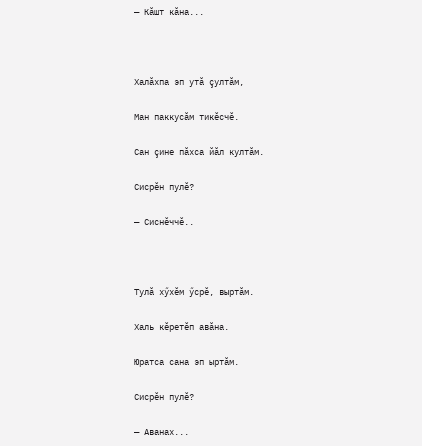— Кăшт кăна...



Халăхпа эп утă çултăм,

Ман паккусăм тикĕсчĕ.

Сан çине пăхса йăл култăм.

Сисрĕн пулĕ?

— Сиснĕччĕ..



Тулă хӳхĕм ӳсрĕ, выртăм.

Халь кĕретĕп авăна.

Юратса сана эп ыртăм.

Сисрĕн пулĕ?

— Аванах...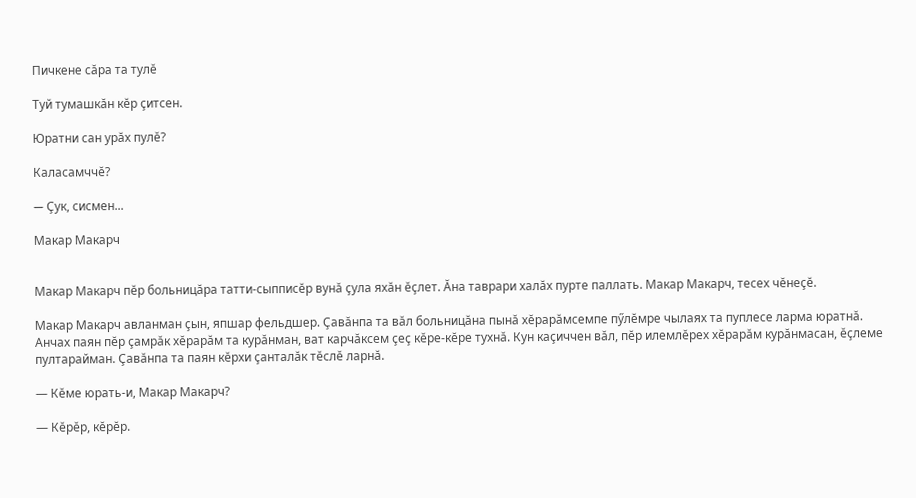Пичкене сăра та тулĕ

Туй тумашкăн кĕр çитсен.

Юратни сан урăх пулĕ?

Каласамччĕ?

— Çук, сисмен...

Макар Макарч


Макар Макарч пĕр больницăра татти-сыпписĕр вунă çула яхăн ĕçлет. Ăна таврари халăх пурте паллать. Макар Макарч, тесех чĕнеçĕ.

Макар Макарч авланман çын, япшар фельдшер. Çавăнпа та вăл больницăна пынă хĕрарăмсемпе пӳлĕмре чылаях та пуплесе ларма юратнă. Анчах паян пĕр çамрăк хĕрарăм та курăнман, ват карчăксем çеç кĕре-кĕре тухнă. Кун каçиччен вăл, пĕр илемлĕрех хĕрарăм курăнмасан, ĕçлеме пултарайман. Çавăнпа та паян кĕрхи çанталăк тĕслĕ ларнă.

— Кĕме юрать-и, Макар Макарч?

— Кĕрĕр, кĕрĕр.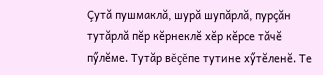Çутă пушмаклă, шурă шупăрлă, пурçăн тутăрлă пĕр кĕрнеклĕ хĕр кĕрсе тăчĕ пӳлĕме. Тутăр вĕçĕпе тутине хӳтĕленĕ. Те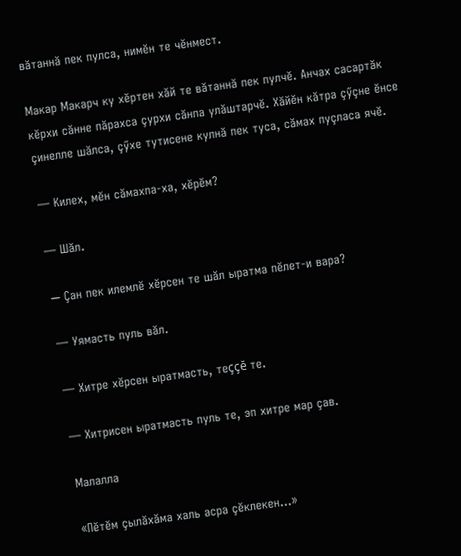вăтаннă пек пулса, нимĕн те чĕнмест.

Макар Макарч ку хĕртен хăй те вăтаннă пек пулчĕ. Анчах сасартăк кĕрхи сăнне пăрахса çурхи сăнпа улăштарчĕ. Хăйĕн кăтра çӳçне ĕнсе çинелле шăлса, çӳхе тутисене кулнă пек туса, сăмах пуçласа ячĕ.

— Килех, мĕн сăмахпа-ха, хĕрĕм?

— Шăл.

— Çан пек илемлĕ хĕрсен те шăл ыратма пĕлет-и вара?

— Уямасть пуль вăл.

— Хитре хĕрсен ыратмасть, теççĕ те.

— Хитрисен ыратмасть пуль те, эп хитре мар çав.

Малалла

«Пĕтĕм çылăхăма халь асра çĕклекен...»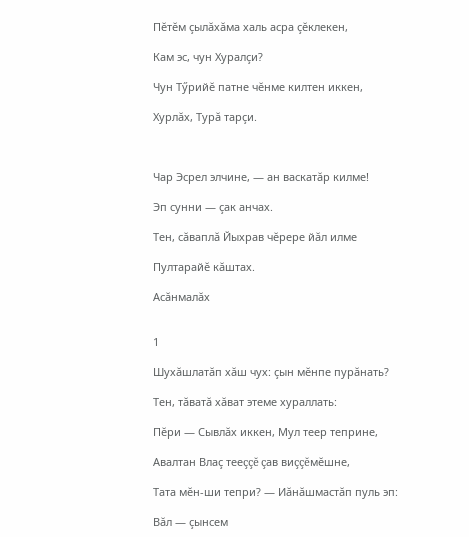Пĕтĕм çылăхăма халь асра çĕклекен,

Кам эс, чун Хуралçи?

Чун Тӳрийĕ патне чĕнме килтен иккен,

Хурлăх, Турă тарçи.



Чар Эсрел элчине, — ан васкатăр килме!

Эп сунни — çак анчах.

Тен, сăваплă Йыхрав чĕрере йăл илме

Пултарайĕ кăштах.

Асăнмалăх


1

Шухăшлатăп хăш чух: çын мĕнпе пурăнать?

Тен, тăватă хăват этеме хураллать:

Пĕри — Сывлăх иккен, Мул теер теприне,

Авалтан Влаç тееççĕ çав виççĕмĕшне,

Тата мĕн-ши тепри? — Иăнăшмастăп пуль эп:

Вăл — çынсем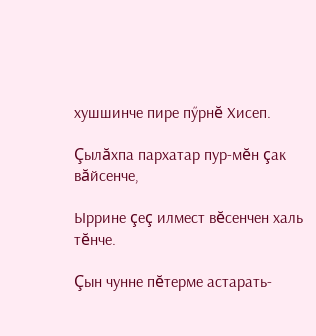хушшинче пире пӳрнĕ Хисеп.

Çылăхпа пархатар пур-мĕн çак вăйсенче,

Ыррине çеç илмест вĕсенчен халь тĕнче.

Çын чунне пĕтерме астарать-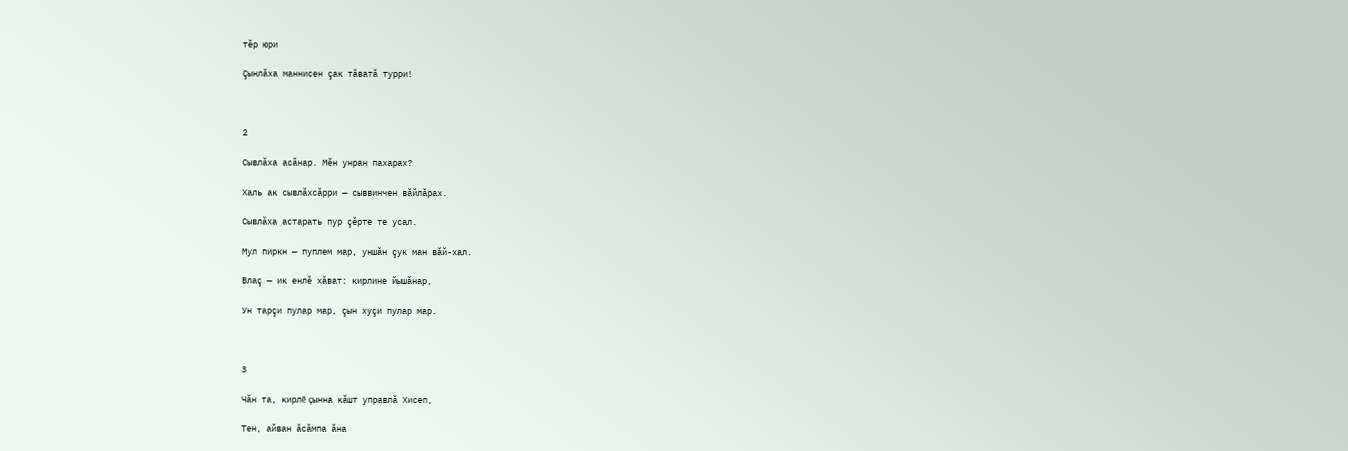тĕр юри

Çынлăха маннисен çак тăватă турри!



2

Сывлăха асăнар. Мĕн унран пахарах?

Халь ак сывлăхсăрри — сыввинчен вăйлăрах.

Сывлăха астарать пур çĕрте те усал.

Мул пиркн — пуплем мар, уншăн çук ман вăй-хал.

Влаç — ик енлĕ хăват: кирлине йышăнар,

Ун тарçи пулар мар, çын хуçи пулар мар.



3

Чăн та, кирлĕ çынна кăшт управлă Хисеп,

Тен, айван ăсăмпа ăна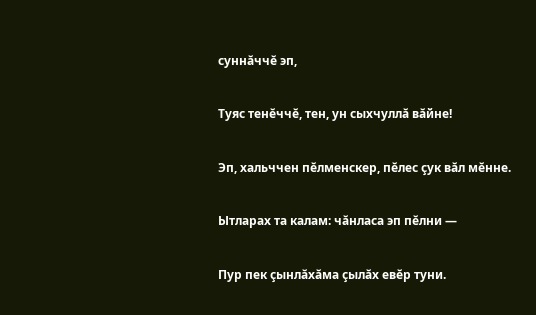суннăччĕ эп,

Туяс тенĕччĕ, тен, ун сыхчуллă вăйне!

Эп, хальччен пĕлменскер, пĕлес çук вăл мĕнне.

Ытларах та калам: чăнласа эп пĕлни —

Пур пек çынлăхăма çылăх евĕр туни.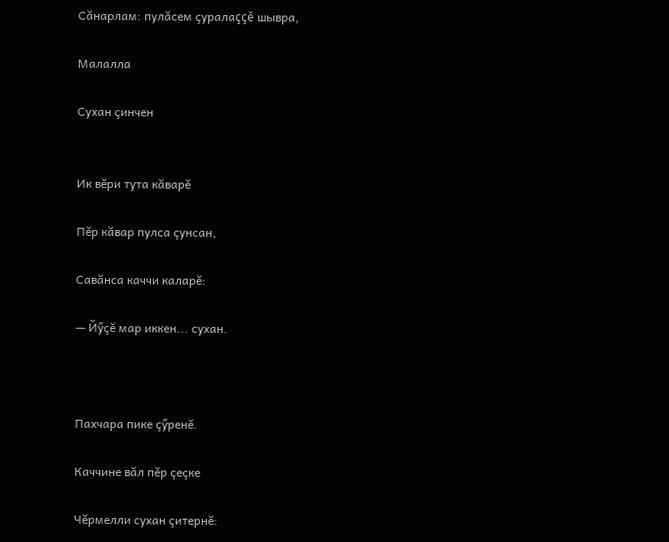Сăнарлам: пулăсем çуралаççĕ шывра,

Малалла

Сухан çинчен


Ик вĕри тута кăварĕ

Пĕр кăвар пулса çунсан,

Савăнса каччи каларĕ:

— Йӳçĕ мар иккен... сухан.



Пахчара пике çӳренĕ.

Каччине вăл пĕр çеçке

Чĕрмелли сухан çитернĕ: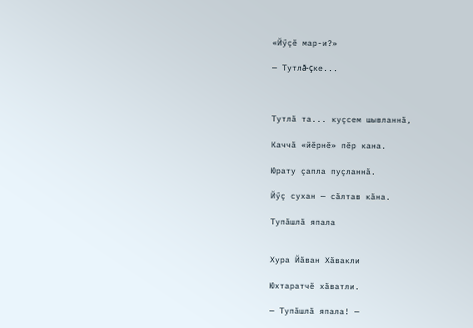«Йӳçĕ мар-и?»

— Тутлă-çке...



Тутлă та... куçсем шывланнă,

Каччă «йĕрнĕ» пĕр кана.

Юрату çапла пуçланнă.

Йӳç сухан — сăлтав кăна.

Тупăшлă япала


Хура Йăван Хăвакли

Юхтаратчĕ хăватли.

— Тупăшлă япала! —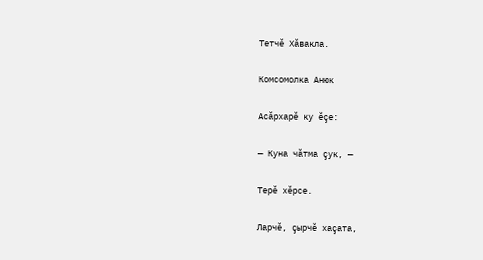Тетчĕ Хăвакла.

Комсомолка Анюк

Асăрхарĕ ку ĕçе:

— Куна чăтма çук, —

Терĕ хĕрсе.

Ларчĕ, çырчĕ хаçата,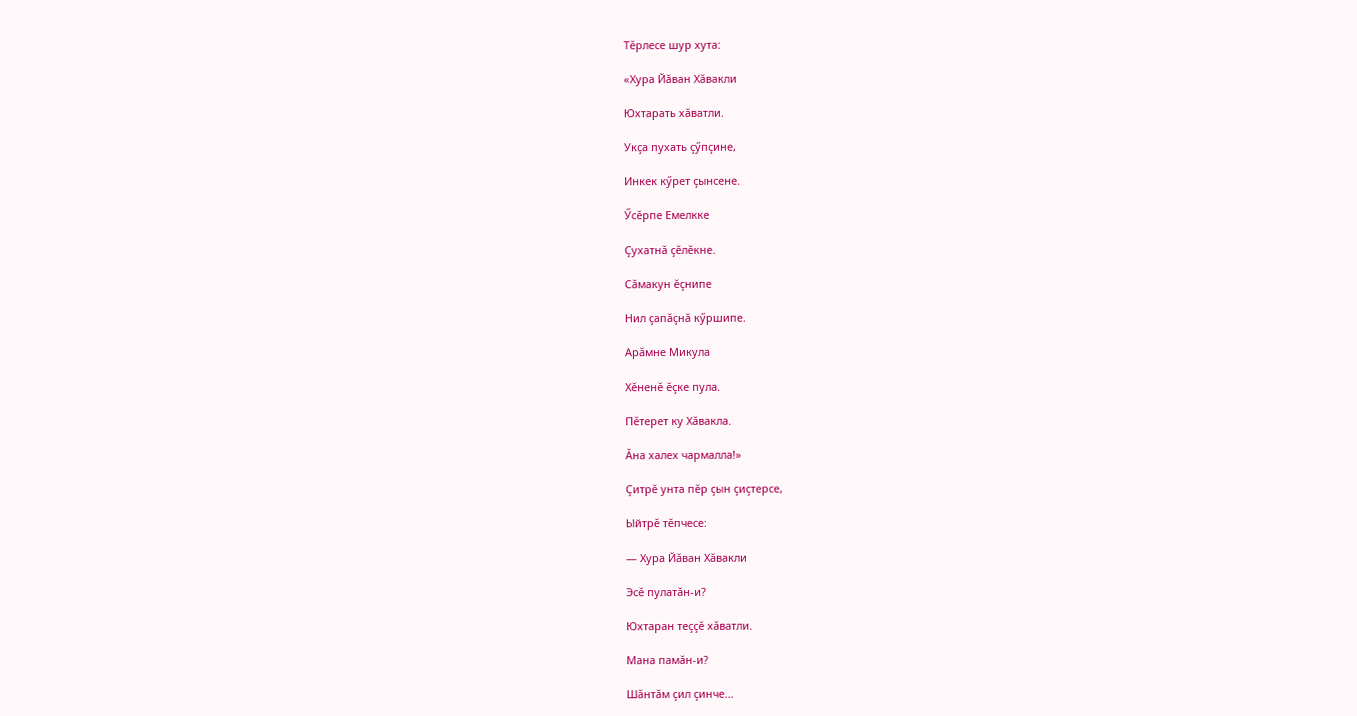Тĕрлесе шур хута:

«Хура Йăван Хăвакли

Юхтарать хăватли.

Укçа пухать çӳпçине,

Инкек кӳрет çынсене.

Ӳсĕрпе Емелкке

Çухатнă çĕлĕкне.

Сăмакун ĕçнипе

Нил çапăçнă кӳршипе.

Арăмне Микула

Хĕненĕ ĕçке пула.

Пĕтерет ку Хăвакла.

Ăна халех чармалла!»

Çитрĕ унта пĕр çын çиçтерсе,

Ыйтрĕ тĕпчесе:

— Хура Йăван Хăвакли

Эсĕ пулатăн-и?

Юхтаран теççĕ хăватли.

Мана памăн-и?

Шăнтăм çил çинче...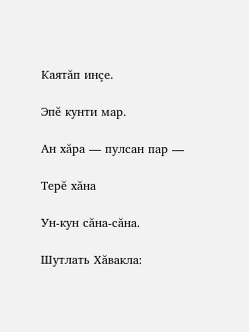Каятăп инçе.

Эпĕ кунти мар.

Ан хăра — пулсан пар —

Терĕ хăна

Ун-кун сăна-сăна.

Шутлать Хăвакла: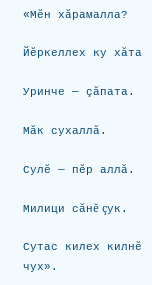«Мĕн хăрамалла?

Йĕркеллех ку хăта

Уринче — çăпата.

Мăк сухаллă.

Сулĕ — пĕр аллă.

Милици сăнĕ çук.

Сутас килех килнĕ чух».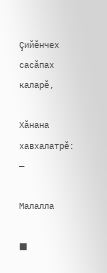Çийĕнчех сасăпах каларĕ,

Хăнана хавхалатрĕ: —

Малалла

■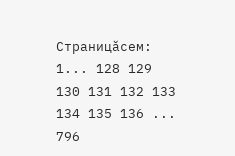Страницăсем: 1... 128 129 130 131 132 133 134 135 136 ... 796